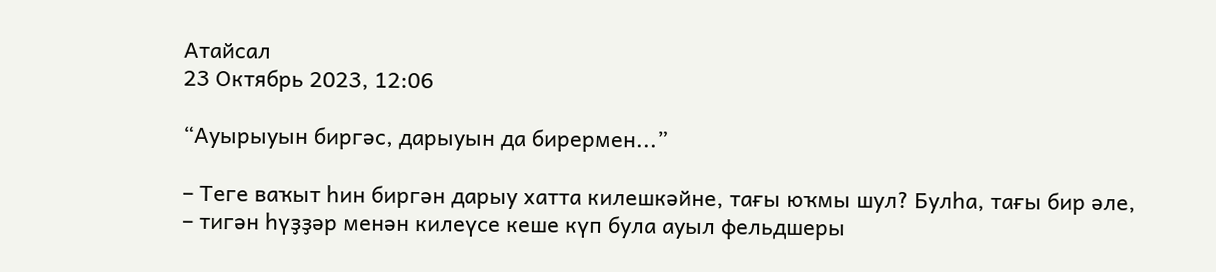Атайсал
23 Октябрь 2023, 12:06

“Ауырыуын биргәс, дарыуын да бирермен...”

– Теге ваҡыт һин биргән дарыу хатта килешкәйне, тағы юҡмы шул? Булһа, тағы бир әле, – тигән һүҙҙәр менән килеүсе кеше күп була ауыл фельдшеры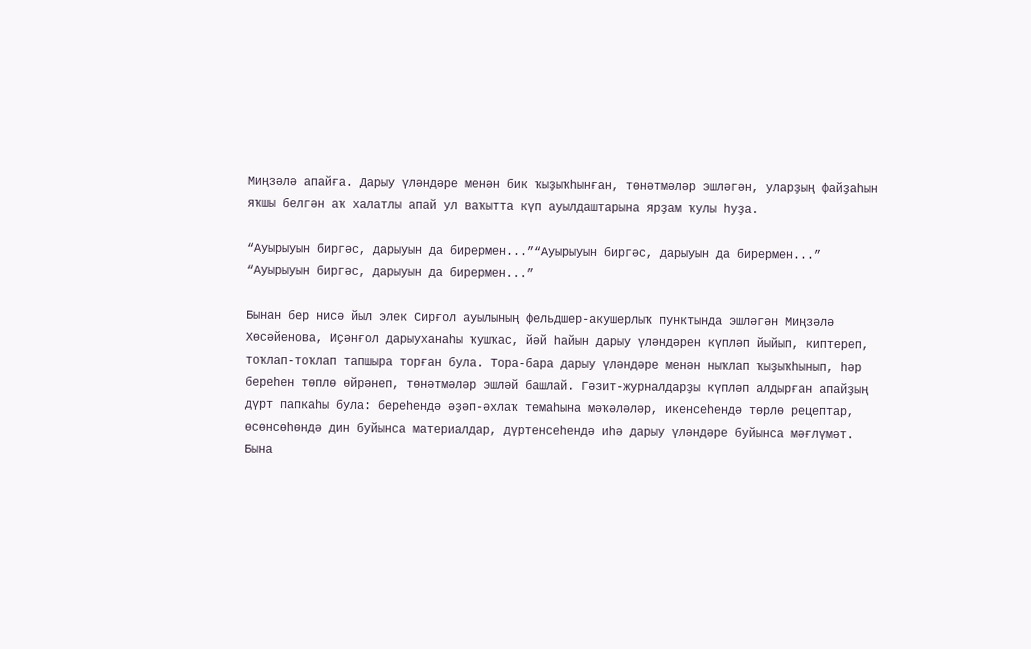Миңзәлә апайға. Дарыу үләндәре менән бик ҡыҙыҡһынған, төнәтмәләр эшләгән, уларҙың файҙаһын яҡшы белгән аҡ халатлы апай ул ваҡытта күп ауылдаштарына ярҙам ҡулы һуҙа.

“Ауырыуын биргәс, дарыуын да бирермен...”“Ауырыуын биргәс, дарыуын да бирермен...”
“Ауырыуын биргәс, дарыуын да бирермен...”

Бынан бер нисә йыл элек Сирғол ауылының фельдшер-акушерлыҡ пунктында эшләгән Миңзәлә Хөсәйенова, Иҫәнғол дарыуханаһы ҡушҡас, йәй һайын дарыу үләндәрен күпләп йыйып, киптереп, тоҡлап-тоҡлап тапшыра торған була. Тора-бара дарыу үләндәре менән ныҡлап ҡыҙыҡһынып, һәр береһен төплө өйрәнеп, төнәтмәләр эшләй башлай. Гәзит-журналдарҙы күпләп алдырған апайҙың дүрт папкаһы була: береһендә әҙәп-әхлаҡ темаһына мәҡәләләр, икенсеһендә төрлө рецептар, өсөнсөһөндә дин буйынса материалдар, дүртенсеһендә иһә дарыу үләндәре буйынса мәғлүмәт. Бына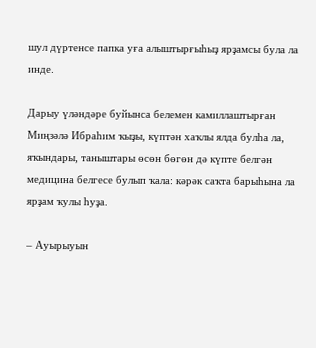шул дүртенсе папка уға алыштырғыһыҙ ярҙамсы була ла инде.

Дарыу үләндәре буйынса белемен камиллаштырған Миңзәлә Ибраһим ҡыҙы, күптән хаҡлы ялда булһа ла, яҡындары, таныштары өсөн бөгөн дә күпте белгән медицина белгесе булып ҡала: кәрәк саҡта барыһына ла ярҙам ҡулы һуҙа.

– Ауырыуын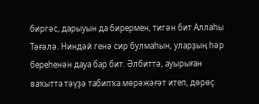биргәс, дарыуын да бирермен, тигән бит Аллаһы Тәғәлә. Ниндәй генә сир булмаһын, уларҙың һәр береһенән дауа бар бит. Әлбиттә, ауырыған ваҡытта тәүҙә табипҡа мөрәжәғәт итеп, дөрөҫ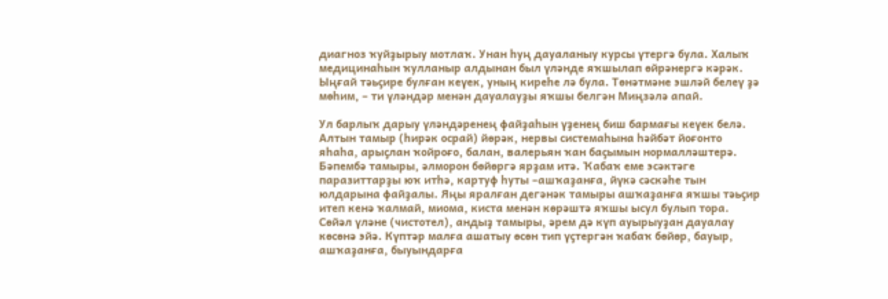диагноз ҡуйҙырыу мотлаҡ. Унан һуң дауаланыу курсы үтергә була. Халыҡ медицинаһын ҡулланыр алдынан был үләнде яҡшылап өйрәнергә кәрәк. Ыңғай тәьҫире булған кеүек, уның киреһе лә була. Төнәтмәне эшләй белеү ҙә мөһим, – ти үләндәр менән дауалауҙы яҡшы белгән Миңзәлә апай.

Ул барлыҡ дарыу үләндәренең файҙаһын үҙенең биш бармағы кеүек белә. Алтын тамыр (һирәк осрай) йөрәк, нервы системаһына һәйбәт йоғонто яһаһа, арыҫлан ҡойроғо, балан, валерьян ҡан баҫымын нормалләштерә. Бәпембә тамыры, әлморон бөйөргә ярҙам итә. Ҡабаҡ еме эсәктәге паразиттарҙы юҡ итһә, картуф һуты –ашҡаҙанға, йүкә сәскәһе тын юлдарына файҙалы. Яңы яралған дегәнәк тамыры ашҡаҙанға яҡшы тәьҫир итеп кенә ҡалмай, миома, киста менән көрәштә яҡшы ысул булып тора. Сөйәл үләне (чистотел), андыҙ тамыры, әрем дә күп ауырыуҙан дауалау көсөнә эйә. Күптәр малға ашатыу өсөн тип үҫтергән ҡабаҡ бөйөр, бауыр, ашҡаҙанға, быуындарға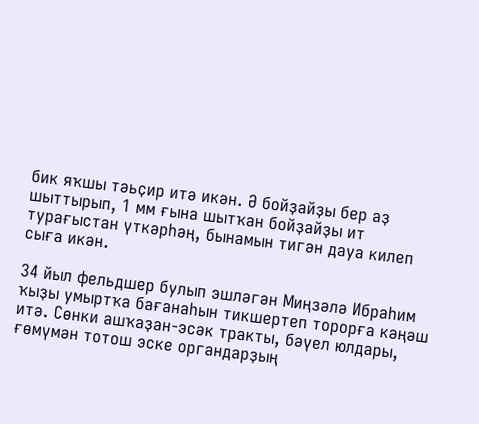бик яҡшы тәьҫир итә икән. Ә бойҙайҙы бер аҙ шыттырып, 1 мм ғына шытҡан бойҙайҙы ит турағыстан үткәрһәң, бынамын тигән дауа килеп сыға икән.

34 йыл фельдшер булып эшләгән Миңзәлә Ибраһим ҡыҙы умыртҡа бағанаһын тикшертеп торорға кәңәш итә. Сөнки ашҡаҙан-эсәк тракты, бәүел юлдары, ғөмүмән тотош эске органдарҙың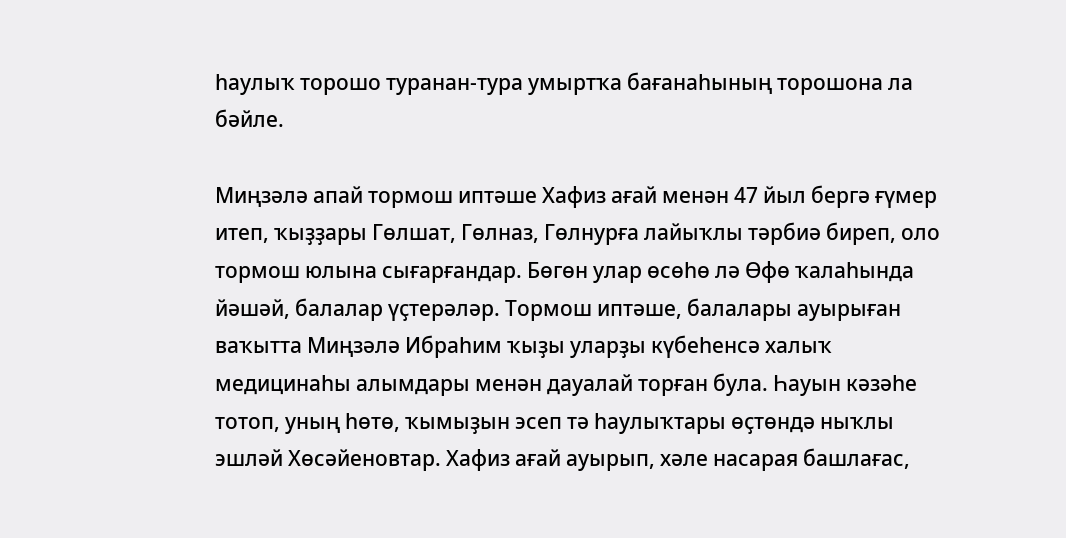һаулыҡ торошо туранан-тура умыртҡа бағанаһының торошона ла бәйле.

Миңзәлә апай тормош иптәше Хафиз ағай менән 47 йыл бергә ғүмер итеп, ҡыҙҙары Гөлшат, Гөлназ, Гөлнурға лайыҡлы тәрбиә биреп, оло тормош юлына сығарғандар. Бөгөн улар өсөһө лә Өфө ҡалаһында йәшәй, балалар үҫтерәләр. Тормош иптәше, балалары ауырыған ваҡытта Миңзәлә Ибраһим ҡыҙы уларҙы күбеһенсә халыҡ медицинаһы алымдары менән дауалай торған була. Һауын кәзәһе тотоп, уның һөтө, ҡымыҙын эсеп тә һаулыҡтары өҫтөндә ныҡлы эшләй Хөсәйеновтар. Хафиз ағай ауырып, хәле насарая башлағас,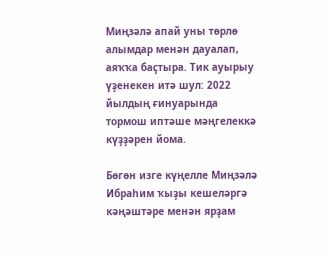Миңзәлә апай уны төрлө алымдар менән дауалап, аяҡҡа баҫтыра. Тик ауырыу үҙенекен итә шул: 2022 йылдың ғинуарында тормош иптәше мәңгелеккә күҙҙәрен йома.

Бөгөн изге күңелле Миңзәлә Ибраһим ҡыҙы кешеләргә кәңәштәре менән ярҙам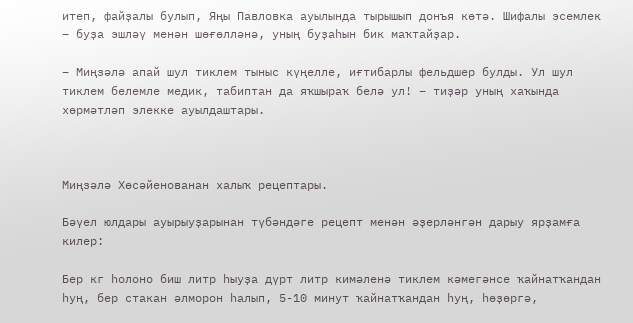итеп, файҙалы булып, Яңы Павловка ауылында тырышып донъя көтә. Шифалы эсемлек – буҙа эшләү менән шөғөлләнә, уның буҙаһын бик маҡтайҙар.

– Миңзәлә апай шул тиклем тыныс күңелле, иғтибарлы фельдшер булды. Ул шул тиклем белемле медик, табиптан да яҡшыраҡ белә ул! – тиҙәр уның хаҡында хөрмәтләп элекке ауылдаштары.



Миңзәлә Хөсәйенованан халыҡ рецептары.

Бәүел юлдары ауырыуҙарынан түбәндәге рецепт менән әҙерләнгән дарыу ярҙамға килер:

Бер кг һолоно биш литр һыуҙа дүрт литр кимәленә тиклем кәмегәнсе ҡайнатҡандан һуң, бер стакан әлморон һалып, 5-10 минут ҡайнатҡандан һуң, һөҙөргә,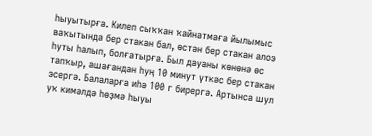һыуытырға. Килеп сыҡҡан ҡайнатмаға йылымыс ваҡытында бер стакан бал, өстән бер стакан алоэ һуты һалып, болғатырға. Был дауаны көнөнә өс тапҡыр, ашағандан һуң 10 минут үткәс бер стакан эсергә. Балаларға иһә 100 г бирергә. Артынса шул уҡ кимәлдә һөҙмә һыуы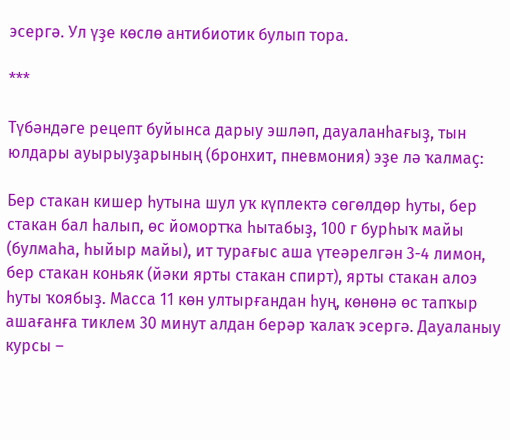эсергә. Ул үҙе көслө антибиотик булып тора.

***

Түбәндәге рецепт буйынса дарыу эшләп, дауаланһағыҙ, тын юлдары ауырыуҙарының (бронхит, пневмония) эҙе лә ҡалмаҫ:

Бер стакан кишер һутына шул уҡ күплектә сөгөлдөр һуты, бер стакан бал һалып, өс йомортҡа һытабыҙ, 100 г бурһыҡ майы (булмаһа, һыйыр майы), ит турағыс аша үтеәрелгән 3-4 лимон, бер стакан коньяк (йәки ярты стакан спирт), ярты стакан алоэ һуты ҡоябыҙ. Масса 11 көн ултырғандан һуң, көнөнә өс тапҡыр ашағанға тиклем 30 минут алдан берәр ҡалаҡ эсергә. Дауаланыу курсы –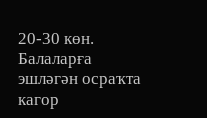20-30 көн. Балаларға эшләгән осраҡта кагор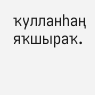ҡулланһаң яҡшыраҡ.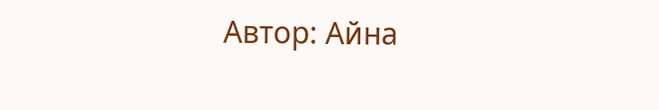Автор: Айна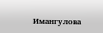Имангулова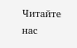Читайте нас